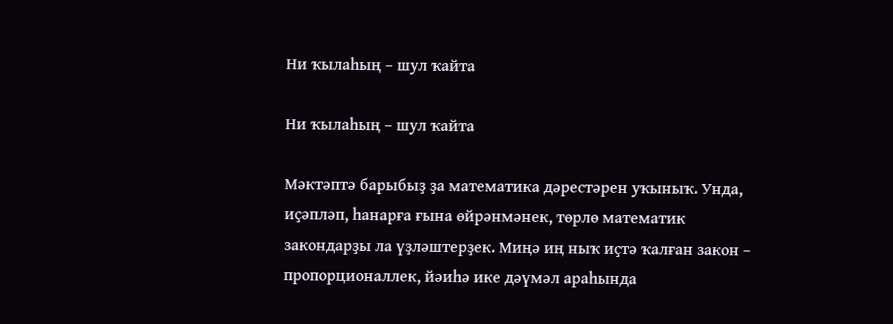Ни ҡылаһың – шул ҡайта

Ни ҡылаһың – шул ҡайта

Мәктәптә барыбыҙ ҙа математика дәрестәрен уҡыныҡ. Унда, иҫәпләп, һанарға ғына өйрәнмәнек, төрлө математик закондарҙы ла үҙләштерҙек. Миңә иң ныҡ иҫтә ҡалған закон – пропорционаллек, йәиһә ике дәүмәл араһында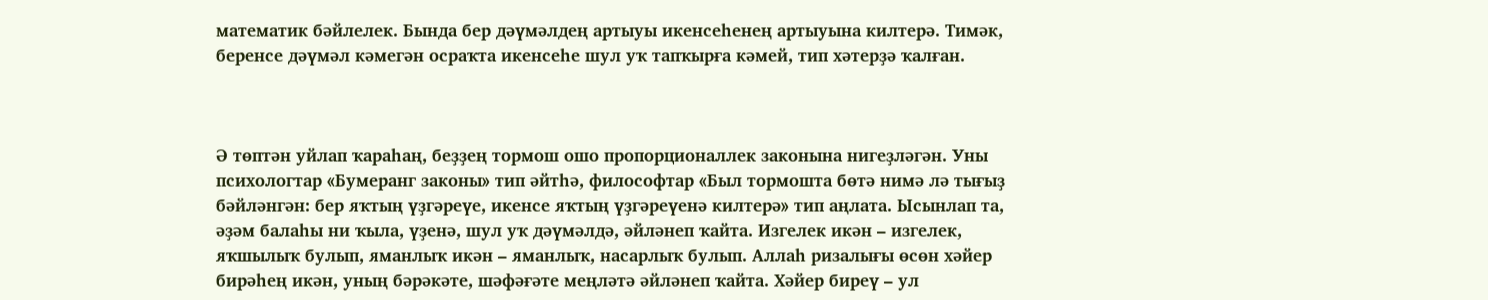математик бәйлелек. Бында бер дәүмәлдең артыуы икенсеһенең артыуына килтерә. Тимәк, беренсе дәүмәл кәмегән осраҡта икенсеһе шул уҡ тапҡырға кәмей, тип хәтерҙә ҡалған.



Ә төптән уйлап ҡараһаң, беҙҙең тормош ошо пропорционаллек законына нигеҙләгән. Уны психологтар «Бумеранг законы» тип әйтһә, философтар «Был тормошта бөтә нимә лә тығыҙ бәйләнгән: бер яҡтың үҙгәреүе, икенсе яҡтың үҙгәреүенә килтерә» тип аңлата. Ысынлап та, әҙәм балаһы ни ҡыла, үҙенә, шул уҡ дәүмәлдә, әйләнеп ҡайта. Изгелек икән – изгелек, яҡшылыҡ булып, яманлыҡ икән – яманлыҡ, насарлыҡ булып. Аллаһ ризалығы өсөн хәйер бирәһең икән, уның бәрәкәте, шәфәғәте меңләтә әйләнеп ҡайта. Хәйер биреү – ул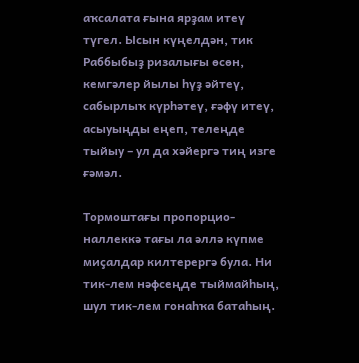аҡсалата ғына ярҙам итеү түгел. Ысын күңелдән, тик Раббыбыҙ ризалығы өсөн, кемгәлер йылы һүҙ әйтеү, сабырлыҡ күрһәтеү, ғәфү итеү, асыуыңды еңеп, телеңде тыйыу – ул да хәйергә тиң изге ғәмәл.

Тормоштағы пропорцио-наллеккә тағы ла әллә күпме миҫалдар килтерергә була. Ни тик-лем нәфсеңде тыймайһың, шул тик-лем гонаһҡа батаһың.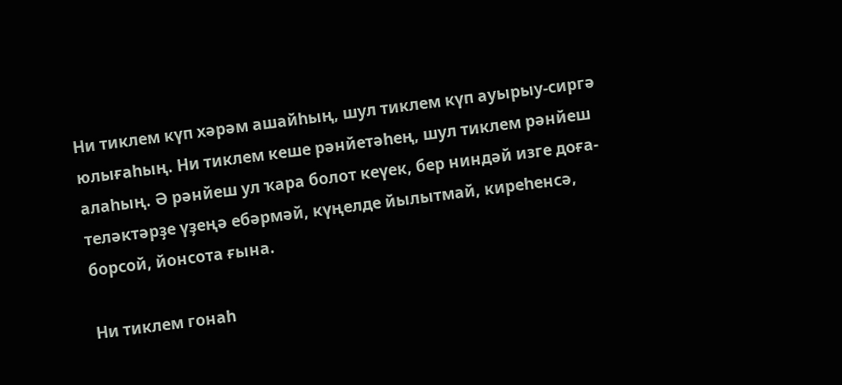Ни тиклем күп хәрәм ашайһың, шул тиклем күп ауырыу-сиргә юлығаһың. Ни тиклем кеше рәнйетәһең, шул тиклем рәнйеш алаһың. Ә рәнйеш ул ҡара болот кеүек, бер ниндәй изге доға-теләктәрҙе үҙеңә ебәрмәй, күңелде йылытмай, киреһенсә, борсой, йонсота ғына.

Ни тиклем гонаһ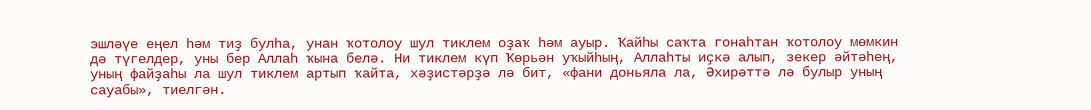эшләүе еңел һәм тиҙ булһа, унан ҡотолоу шул тиклем оҙаҡ һәм ауыр. Ҡайһы саҡта гонаһтан ҡотолоу мөмкин дә түгелдер, уны бер Аллаһ ҡына белә. Ни тиклем күп Ҡөрьән уҡыйһың, Аллаһты иҫкә алып, зекер әйтәһең, уның файҙаһы ла шул тиклем артып ҡайта, хәҙистәрҙә лә бит, «фани доньяла ла, Әхирәттә лә булыр уның сауабы», тиелгән.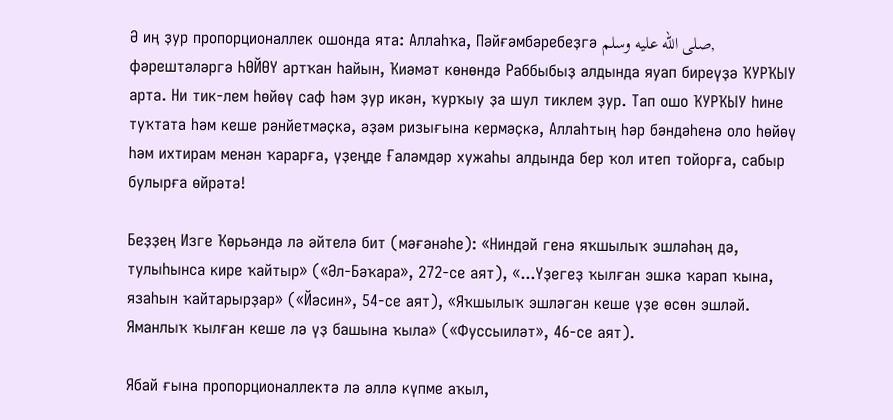Ә иң ҙур пропорционаллек ошонда ята: Аллаһҡа, Пәйғәмбәребеҙгә صلى الله عليه وسلم, фәрештәләргә ҺӨЙӨҮ артҡан һайын, Ҡиәмәт көнөндә Раббыбыҙ алдында яуап биреүҙә ҠУРҠЫУ арта. Ни тик-лем һөйөү саф һәм ҙур икән, ҡурҡыу ҙа шул тиклем ҙур. Тап ошо ҠУРҠЫУ һине туҡтата һәм кеше рәнйетмәҫкә, әҙәм ризығына кермәҫкә, Аллаһтың һәр бәндәһенә оло һөйөү һәм ихтирам менән ҡарарға, үҙеңде Ғаләмдәр хужаһы алдында бер ҡол итеп тойорға, сабыр булырға өйрәтә!

Беҙҙең Изге Ҡөрьәндә лә әйтелә бит (мәғәнәһе): «Ниндәй генә яҡшылыҡ эшләһәң дә, тулыһынса кире ҡайтыр» («Әл-Бәҡара», 272-се аят), «...Үҙегеҙ ҡылған эшкә ҡарап ҡына, язаһын ҡайтарырҙар» («Йәсин», 54-се аят), «Яҡшылыҡ эшләгән кеше үҙе өсөн эшләй. Яманлыҡ ҡылған кеше лә үҙ башына ҡыла» («Фуссыиләт», 46-се аят).

Ябай ғына пропорционаллектә лә әллә күпме аҡыл,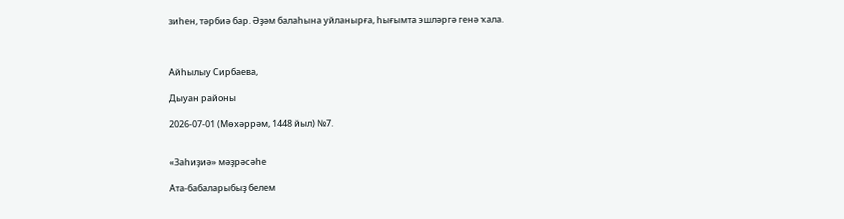зиһен, тәрбиә бар. Әҙәм балаһына уйланырға, һығымта эшләргә генә ҡала.



Айһылыу Сирбаева,

Дыуан районы

2026-07-01 (Мөхәррәм, 1448 йыл) №7.


«Заһиҙиә» мәҙрәсәһе

Ата-бабаларыбыҙ белем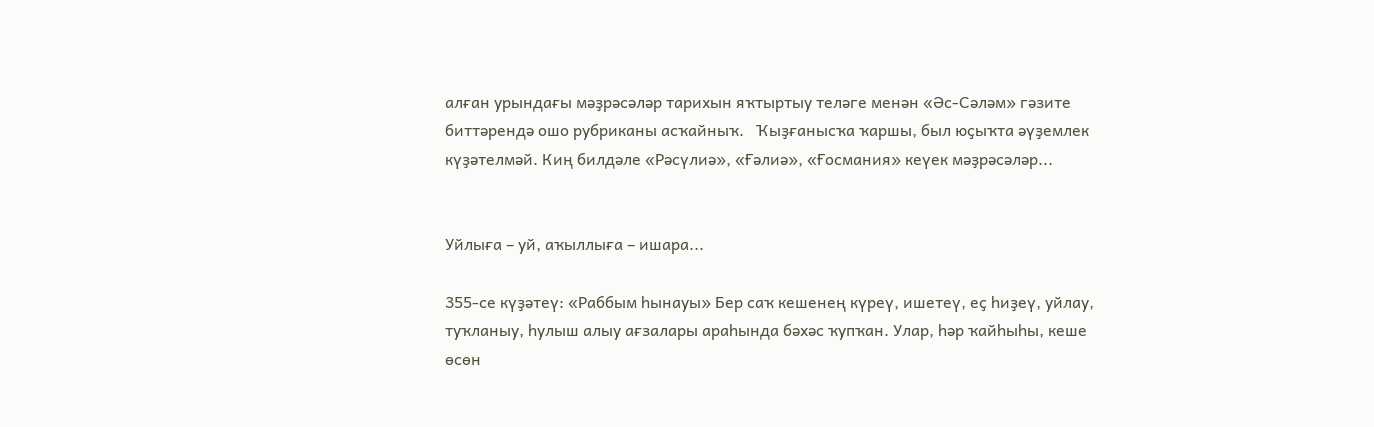алған урындағы мәҙрәсәләр тарихын яҡтыртыу теләге менән «Әс-Сәләм» гәзите биттәрендә ошо рубриканы асҡайныҡ.   Ҡыҙғанысҡа ҡаршы, был юҫыҡта әүҙемлек күҙәтелмәй. Киң билдәле «Рәсүлиә», «Ғәлиә», «Ғосмания» кеүек мәҙрәсәләр...


Уйлыға – уй, аҡыллыға – ишара...

355-се күҙәтеү: «Раббым һынауы» Бер саҡ кешенең күреү, ишетеү, еҫ һиҙеү, уйлау, туҡланыу, һулыш алыу ағзалары араһында бәхәс ҡупҡан. Улар, һәр ҡайһыһы, кеше өсөн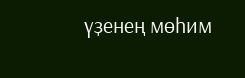үҙенең мөһим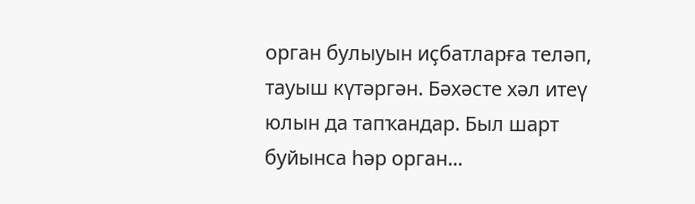орган булыуын иҫбатларға теләп, тауыш күтәргән. Бәхәсте хәл итеү юлын да тапҡандар. Был шарт буйынса һәр орган...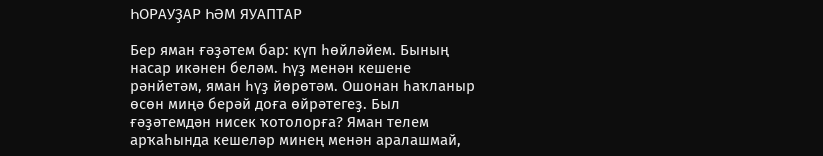ҺОРАУҘАР ҺӘМ ЯУАПТАР

Бер яман ғәҙәтем бар: күп һөйләйем. Бының насар икәнен беләм. Һүҙ менән кешене рәнйетәм, яман һүҙ йөрөтәм. Ошонан һаҡланыр өсөн миңә берәй доға өйрәтегеҙ. Был ғәҙәтемдән нисек ҡотолорға? Яман телем арҡаһында кешеләр минең менән аралашмай,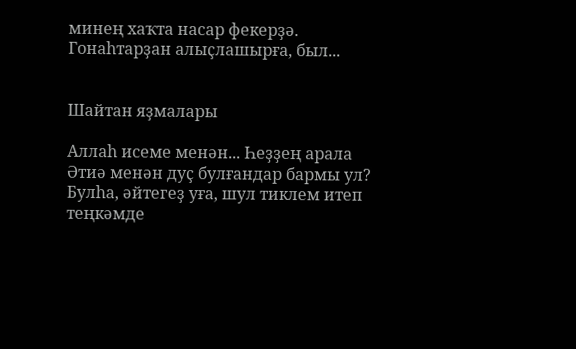минең хаҡта насар фекерҙә. Гонаһтарҙан алыҫлашырға, был...


Шайтан яҙмалары

Аллаһ исеме менән... Һеҙҙең арала Әтиә менән дуҫ булғандар бармы ул? Булһа, әйтегеҙ уға, шул тиклем итеп теңкәмде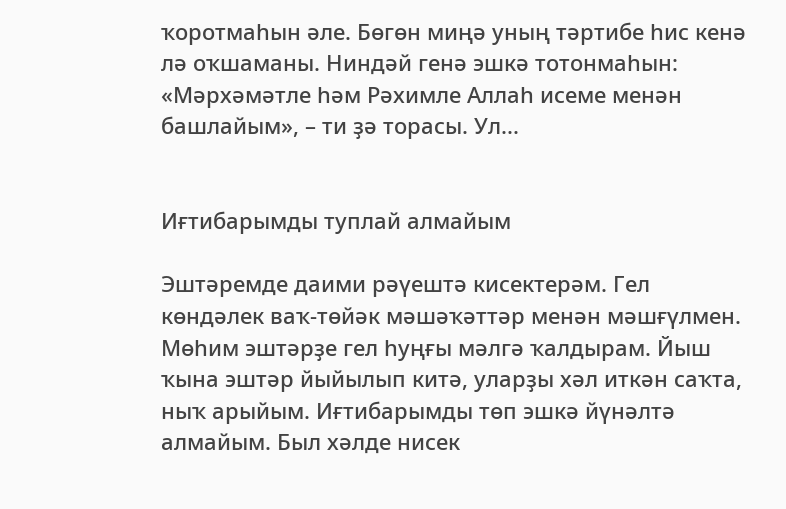ҡоротмаһын әле. Бөгөн миңә уның тәртибе һис кенә лә оҡшаманы. Ниндәй генә эшкә тотонмаһын: «Мәрхәмәтле һәм Рәхимле Аллаһ исеме менән башлайым», – ти ҙә торасы. Ул...


Иғтибарымды туплай алмайым

Эштәремде даими рәүештә кисектерәм. Гел көндәлек ваҡ-төйәк мәшәҡәттәр менән мәшғүлмен. Мөһим эштәрҙе гел һуңғы мәлгә ҡалдырам. Йыш ҡына эштәр йыйылып китә, уларҙы хәл иткән саҡта, ныҡ арыйым. Иғтибарымды төп эшкә йүнәлтә алмайым. Был хәлде нисек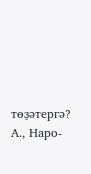төҙәтергә? А., Наро-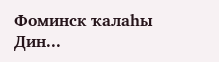Фоминск ҡалаһы   Дин...